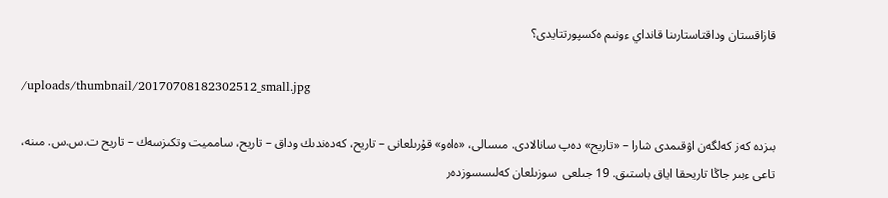قازاقستان وداقتاستارىنا قانداي ءونىم ەكسپورتتايدى؟

/uploads/thumbnail/20170708182302512_small.jpg

بىزدە كەز كەلگەن اۋقىمدى شارا – «تاريح» دەپ سانالادى. مىسالى، «ەاەو» قۇرىلعانى – تاريح، كەدەندىك وداق – تاريح، سامميت وتكىزسەك – تاريح ت.س.س. مىنە، تاعى ءبىر جاڭا تاريحقا اياق باستىق. 19 جىلعى  سوزىلعان كەلىسسوزدەر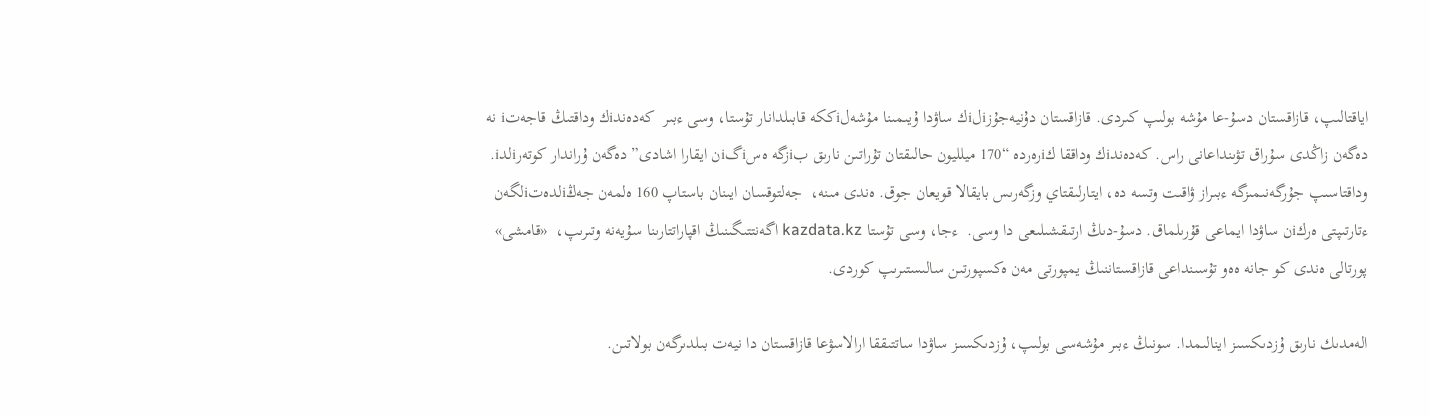اياقتالىپ، قازاقستان دسۇ-عا مۇشە بولىپ كىردى. قازاقستان دۇنيەجۇزiلiك ساۋدا ۇيىمىنا مۇشەلiككە قابىلدانار تۇستا، وسى ءبىر  كەدەندiك وداقتىڭ قاجەتi نە دەگەن زاڭدى سۇراق تۋىنداعانى راس. كەدەندiك وداققا كiرەردە “170 ميلليون حالىقتان تۇراتىن نارىق بiزگە ەسiگiن ايقارا اشادى” دەگەن ۇراندار كوتەرiلدi. وداقتاسىپ جۇرگەنىمىزگە ءبىراز ۋاقىت وتسە دە، ايتارلىقتاي وزگەرىس بايقالا قويعان جوق. ەندى مىنە،  جەلتوقسان ايىنان باستاپ 160 ەلمەن جەڭiلدەتiلگەن ءتارتىپتى ەركiن ساۋدا ايماعى قۇرىلماق. دسۇ-دىڭ ارتىقشىلىعى دا وسى.  ءجا، وسى تۇستا kazdata.kz اگەنتتىگىنىڭ اقپاراتتارىنا سۇيەنە وتىرىپ،  «قامشى» پورتالى ەندى كو جانە ەەو تۇسىنداعى قازاقستاننىڭ يمپورتى مەن ەكسپورتىن سالىستىرىپ كوردى.

الەمدىك نارىق ۇزدىكسىز اينالىمدا. سونىڭ ءبىر مۇشەسى بولىپ، ۇزدىكسىز ساۋدا ساتتىققا ارالاسۋعا قازاقستان دا نيەت بىلدىرگەن بولاتىن.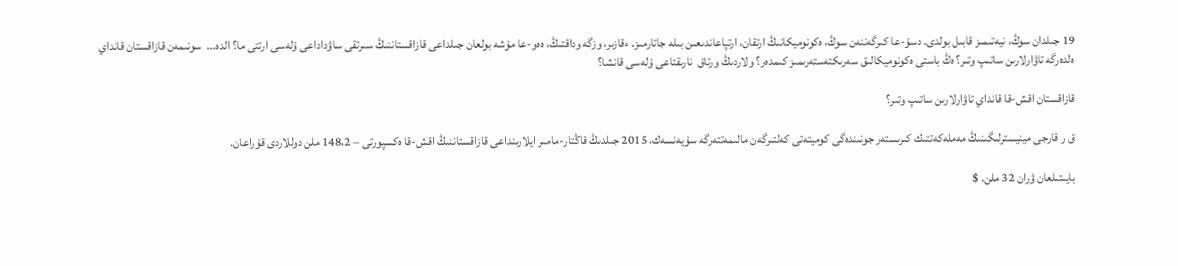19 جىلدان سوڭ، نيەتىمىز قابىل بولدى. دسۇ-عا كىرگەننەن سوڭ، ەكونوميكانىڭ ارتقان، ارتپاعاندىعىن بىلە جاتارمىز. ءقازىر، وزگە وداقتىڭ، ەەو-عا مۇشە بولعان جىلداعى قازاقستاننىڭ سىرتقى ساۋداداعى ۇلەسى ارتتى ما؟ الدە...  سونىمەن قازاقستان قانداي ەلدەرگە تاۋارلارىن ساتىپ وتىر؟ ەڭ باستى ەكونوميكالىق سەرىكتەستەرىمىز كىمدەر؟ ولاردىڭ ورتاق  نارىقتاعى ۇلەسى قانشا؟

قازاقستان اقش-قا قانداي تاۋارلارىن ساتىپ وتىر؟

ق ر قارجى مينيسترلىگىنىڭ مەملەكەتتىك كىرىستەر جونىندەگى كوميتەتى كەلتىرگەن مالىمەتتەرگە سۇيەنسەك، 2015 جىلدىڭ قاڭتار-مامىر ايلارىنداعى قازاقستاننىڭ اقش-قا ەكسپورتى – 148،2 ملن دوللاردى قۇراعان.

بايىتىلعان ۋران 32 ملن. $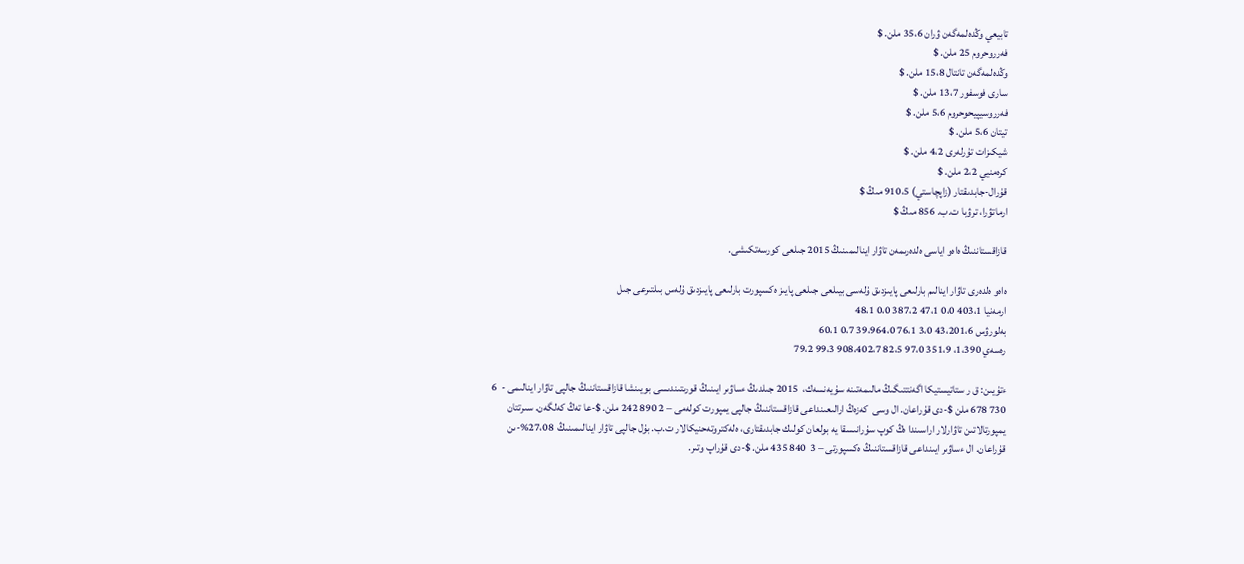تابيعي وڭدەلمەگەن ۋران 35،6 ملن. $
فەرروحروم 25 ملن. $
وڭدەلمەگەن تانتال 15،8 ملن. $
سارى فوسفور 13،7 ملن. $
فەرروسيپيحوحروم 5،6 ملن. $
تيتان 5،6 ملن. $
شيكىزات تۇرلەرى 4،2 ملن. $
كرەمنيي 2،2 ملن. $
قۇرال-جابدىقتار (زاپچاستي) 910،5 مىڭ $
ارماتۋرا، ترۋبا ت.ب. 856 مىڭ $

قازاقستاننىڭ ەاەو اياسى ەلدەرىمەن تاۋار اينالىمىنىڭ 2015 جىلعى كورسەتكىشى.

ەاەو ەلدەرى تاۋار اينالىم بارلىعى پايىزدىق ۇلەسى بيىلعى جىلعى پايىز ەكسپورت بارلىعى پايىزدىق ۇلەس بىلتىرعى جىل
ارمەنيا 403،1 0،0 47،1 387،2 0،0 48،1
بەلورۋس 43،201،6 3،0 76،1 39،964،0 0،7 60،1
رەسەي 1،390، 351،9 97،0 82،5 908،402،7 99،3 79،2

ءتۇيىن: ق ر ستاتيستيكا اگەنتتىگىڭ مالىمەتىنە سۇيەنسەك،  2015 جىلدىڭ ءساۋىر ايىنىڭ قورىتىندىسى بويىنشا قازاقستاننىڭ جالپى تاۋار اينالىمى -  6 730 678 ملن $-دى قۇراعان. ال وسى  كەزەڭ ارالىعىنداعى قازاقستاننىڭ جالپى يمپورت كولەمى – 2 890 242 ملن. $-عا تەڭ كەلگەن. سىرتتان يمپورتالاتىن تاۋارلار اراسىندا ەڭ كوپ سۇرانىسقا يە بولعان كولىك جابدىقتارى، ەلەكتروتەحنيكالار ت.ب. بۇل جالپى تاۋار اينالىمىنىڭ  27،08%-ىن قۇراعان. ال ءساۋىر ايىنداعى قازاقستاننىڭ ەكسپورتى – 3  840 435 ملن. $-دى قۇراپ وتىر.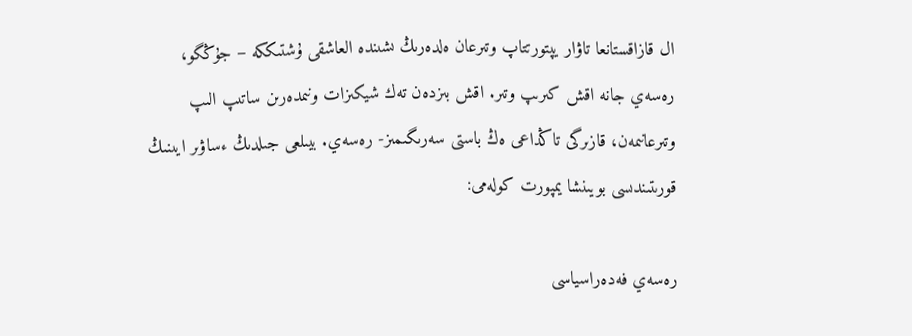ال قازاقستانعا تاۋار يپتورتتاپ وتىرعان ەلدەرىڭ ىشىندە العاشقى ۇشتىككە – جۇڭگو، رەسەي جانە اقش كىرىپ وتىر. اقش بىزدەن تەك شيكىزات ونىمدەرىن ساتىپ الىپ وتىرعانىمەن، قازىرگى تاڭداعى ەڭ باستى سەرىگىمىز- رەسەي. بيىلعى جىلدىڭ ءساۋىر ايىنىڭ قورىتىندىسى بويىنشا يمپورت كولەمى:

رەسەي فەدەراسياسى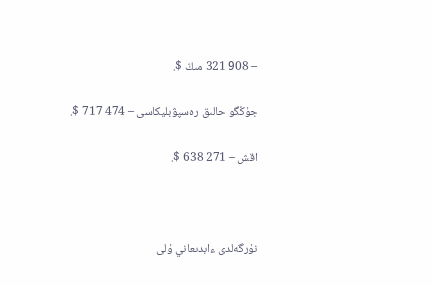– 908 321 مىڭ $.

جۇڭگو حالىق رەسپۋبليكاسى – 474 717 $.

اقش – 271 638 $.



نۇرگەلدى ءابدىعاني ۇلى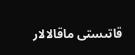قاتىستى ماقالالار